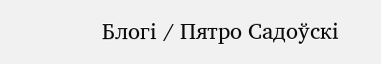Блогі / Пятро Садоўскі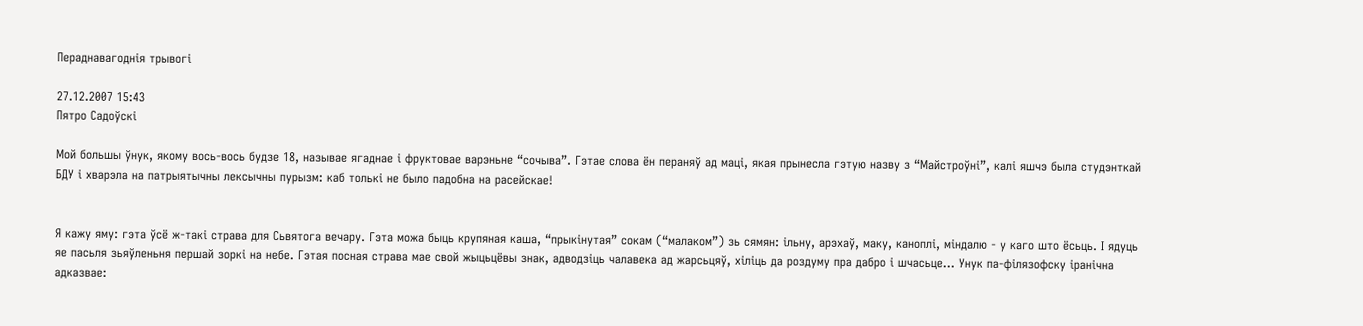Пераднавагоднія трывогі

27.12.2007 15:43
Пятро Садоўскі

Мой большы ўнук, якому вось-вось будзе 18, называе ягаднае і фруктовае варэньне “сочыва”. Гэтае слова ён пераняў ад маці, якая прынесла гэтую назву з “Майстроўні”, калі яшчэ была студэнткай БДУ і хварэла на патрыятычны лексычны пурызм: каб толькі не было падобна на расейскае!


Я кажу яму: гэта ўсё ж-такі страва для Сьвятога вечару. Гэта можа быць крупяная каша, “прыкінутая” сокам (“малаком”) зь сямян: ільну, арэхаў, маку, каноплі, міндалю - у каго што ёсьць. І ядуць яе пасьля зьяўленьня першай зоркі на небе. Гэтая посная страва мае свой жыцьцёвы знак, адводзіць чалавека ад жарсьцяў, хіліць да роздуму пра дабро і шчасьце… Унук па-філязофску іранічна адказвае: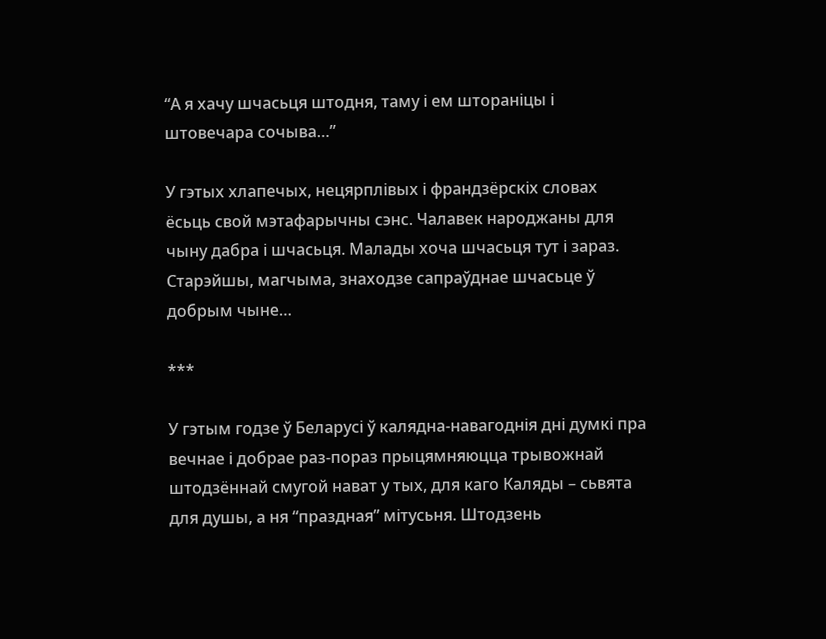“А я хачу шчасьця штодня, таму і ем штораніцы і штовечара сочыва…”

У гэтых хлапечых, нецярплівых і франдзёрскіх словах ёсьць свой мэтафарычны сэнс. Чалавек народжаны для чыну дабра і шчасьця. Малады хоча шчасьця тут і зараз. Старэйшы, магчыма, знаходзе сапраўднае шчасьце ў добрым чыне…

***

У гэтым годзе ў Беларусі ў калядна-навагоднія дні думкі пра вечнае і добрае раз-пораз прыцямняюцца трывожнай штодзённай смугой нават у тых, для каго Каляды – сьвята для душы, а ня “праздная” мітусьня. Штодзень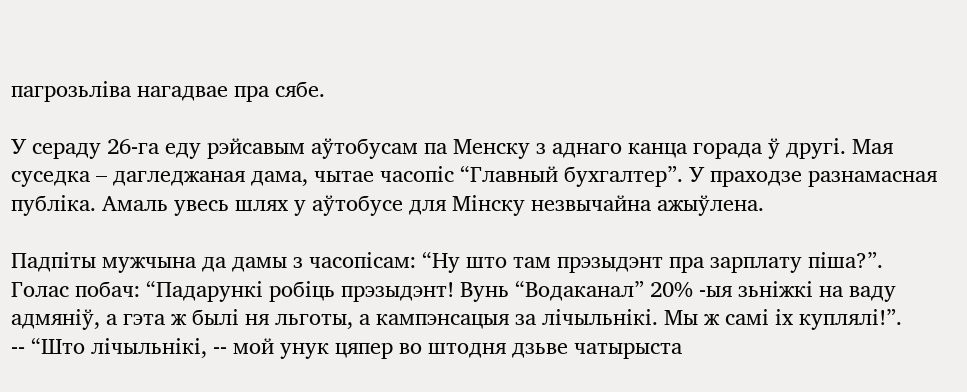пагрозьліва нагадвае пра сябе.

У сераду 26-га еду рэйсавым аўтобусам па Менску з аднаго канца горада ў другі. Мая суседка – дагледжаная дама, чытае часопіс “Главный бухгалтер”. У праходзе разнамасная публіка. Амаль увесь шлях у аўтобусе для Мінску незвычайна ажыўлена.

Падпіты мужчына да дамы з часопісам: “Ну што там прэзыдэнт пра зарплату піша?”.
Голас побач: “Падарункі робіць прэзыдэнт! Вунь “Водаканал” 20% -ыя зьніжкі на ваду адмяніў, а гэта ж былі ня льготы, а кампэнсацыя за лічыльнікі. Мы ж самі іх куплялі!”.
-- “Што лічыльнікі, -- мой унук цяпер во штодня дзьве чатырыста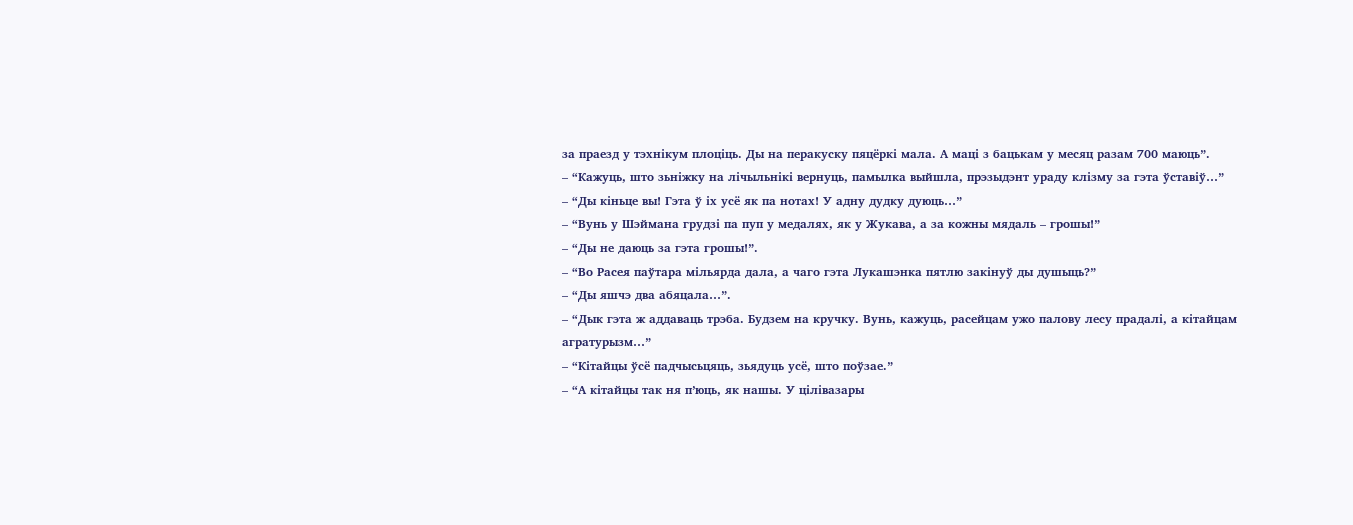за праезд у тэхнікум плоціць. Ды на перакуску пяцёркі мала. А маці з бацькам у месяц разам 700 маюць”.
– “Кажуць, што зьніжку на лічыльнікі вернуць, памылка выйшла, прэзыдэнт ураду клізму за гэта ўставіў…”
– “Ды кіньце вы! Гэта ў іх усё як па нотах! У адну дудку дуюць…”
– “Вунь у Шэймана грудзі па пуп у медалях, як у Жукава, а за кожны мядаль – грошы!”
– “Ды не даюць за гэта грошы!”.
– “Во Расея паўтара мільярда дала, а чаго гэта Лукашэнка пятлю закінуў ды душыць?”
– “Ды яшчэ два абяцала…”.
– “Дык гэта ж аддаваць трэба. Будзем на кручку. Вунь, кажуць, расейцам ужо палову лесу прадалі, а кітайцам агратурызм…”
– “Кітайцы ўсё падчысьцяць, зьядуць усё, што поўзае.”
– “А кітайцы так ня п’юць, як нашы. У цілівазары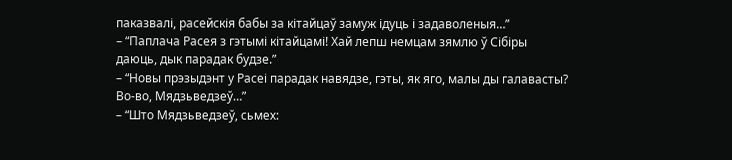паказвалі, расейскія бабы за кітайцаў замуж ідуць і задаволеныя…”
– “Паплача Расея з гэтымі кітайцамі! Хай лепш немцам зямлю ў Сібіры даюць, дык парадак будзе.”
– “Новы прэзыдэнт у Расеі парадак навядзе, гэты, як яго, малы ды галавасты? Во-во, Мядзьведзеў…”
– “Што Мядзьведзеў, сьмех: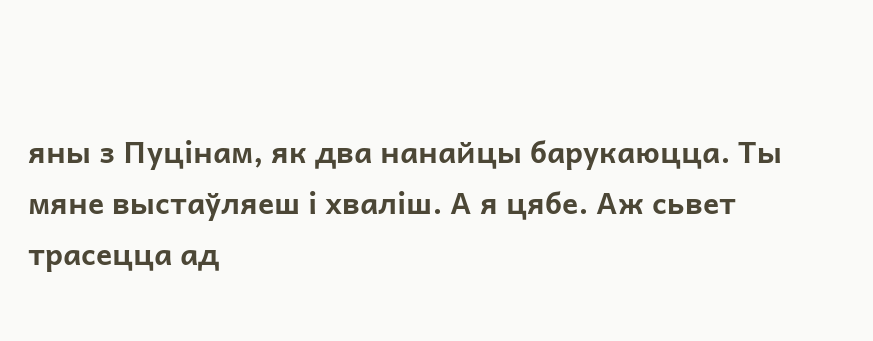яны з Пуцінам, як два нанайцы барукаюцца. Ты мяне выстаўляеш і хваліш. А я цябе. Аж сьвет трасецца ад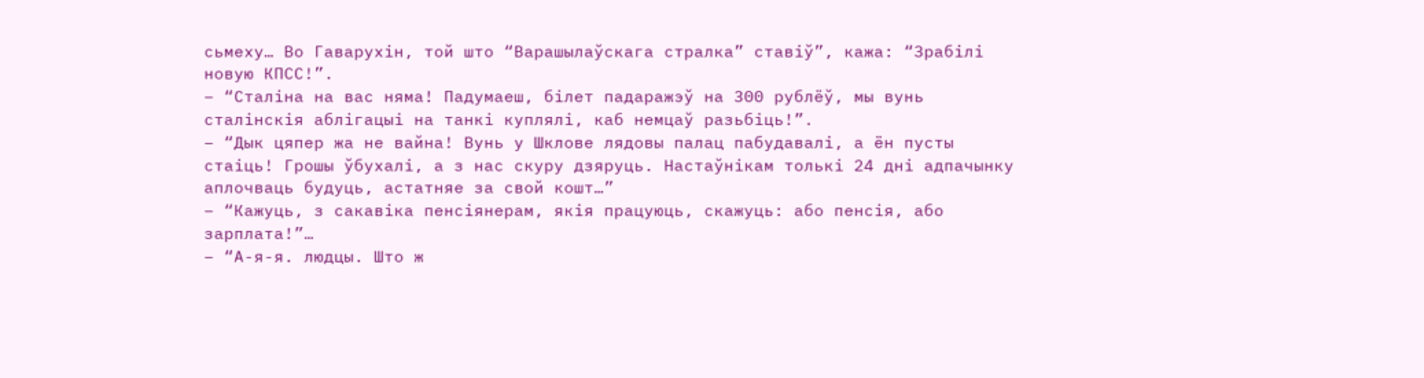сьмеху… Во Гаварухін, той што “Варашылаўскага стралка” ставіў”, кажа: “Зрабілі новую КПСС!”.
– “Сталіна на вас няма! Падумаеш, білет падаражэў на 300 рублёў, мы вунь сталінскія аблігацыі на танкі куплялі, каб немцаў разьбіць!”.
– “Дык цяпер жа не вайна! Вунь у Шклове лядовы палац пабудавалі, а ён пусты стаіць! Грошы ўбухалі, а з нас скуру дзяруць. Настаўнікам толькі 24 дні адпачынку аплочваць будуць, астатняе за свой кошт…”
– “Кажуць, з сакавіка пенсіянерам, якія працуюць, скажуць: або пенсія, або зарплата!”…
– “А-я-я. людцы. Што ж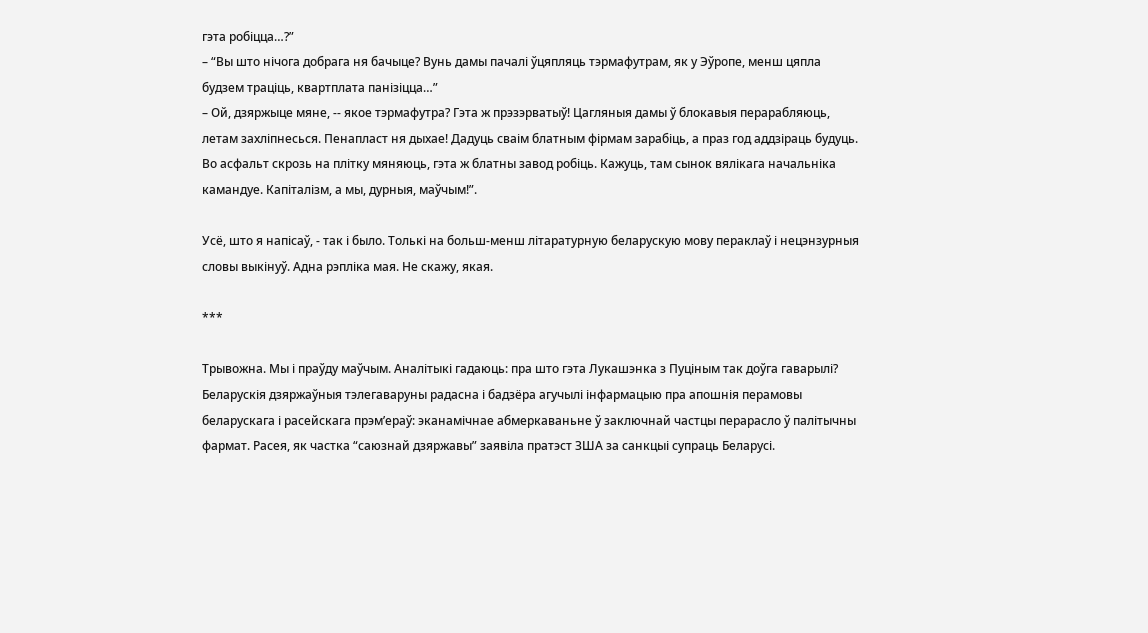гэта робіцца…?”
– “Вы што нічога добрага ня бачыце? Вунь дамы пачалі ўцяпляць тэрмафутрам, як у Эўропе, менш цяпла будзем траціць, квартплата панізіцца…”
– Ой, дзяржыце мяне, -- якое тэрмафутра? Гэта ж прэзэрватыў! Цагляныя дамы ў блокавыя перарабляюць, летам захліпнесься. Пенапласт ня дыхае! Дадуць сваім блатным фірмам зарабіць, а праз год аддзіраць будуць. Во асфальт скрозь на плітку мяняюць, гэта ж блатны завод робіць. Кажуць, там сынок вялікага начальніка камандуе. Капіталізм, а мы, дурныя, маўчым!”.

Усё, што я напісаў, - так і было. Толькі на больш-менш літаратурную беларускую мову пераклаў і нецэнзурныя словы выкінуў. Адна рэпліка мая. Не скажу, якая.

***

Трывожна. Мы і праўду маўчым. Аналітыкі гадаюць: пра што гэта Лукашэнка з Пуціным так доўга гаварылі? Беларускія дзяржаўныя тэлегаваруны радасна і бадзёра агучылі інфармацыю пра апошнія перамовы беларускага і расейскага прэм’ераў: эканамічнае абмеркаваньне ў заключнай частцы перарасло ў палітычны фармат. Расея, як частка “саюзнай дзяржавы” заявіла пратэст ЗША за санкцыі супраць Беларусі.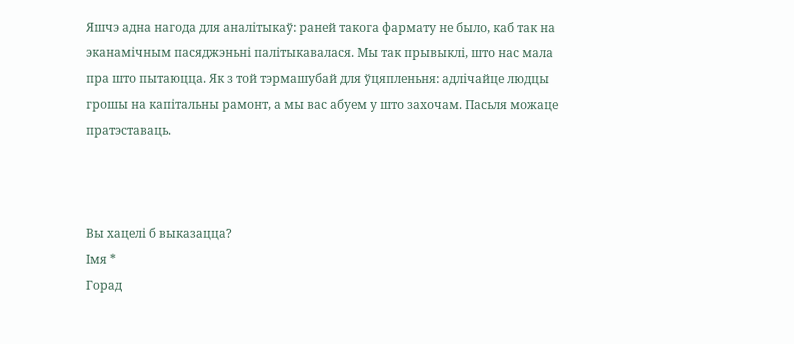Яшчэ адна нагода для аналітыкаў: раней такога фармату не было, каб так на эканамічным пасяджэньні палітыкавалася. Мы так прывыклі, што нас мала пра што пытаюцца. Як з той тэрмашубай для ўцяпленьня: адлічайце людцы грошы на капітальны рамонт, а мы вас абуем у што захочам. Пасьля можаце пратэставаць.



Вы хацелі б выказацца?
Імя *
Горад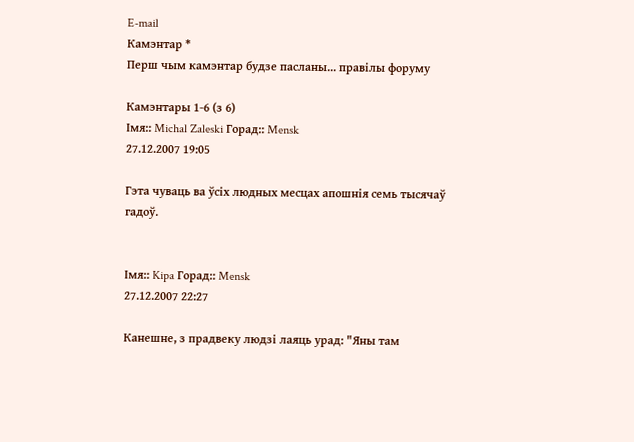E-mail
Камэнтар *
Перш чым камэнтар будзе пасланы... правілы форуму

Камэнтары 1-6 (з 6)
Імя:: Michal Zaleski Горад:: Mensk
27.12.2007 19:05

Гэта чуваць ва ўсіх людных месцах апошнія семь тысячаў гадоў.


Імя:: Kipa Горад:: Mensk
27.12.2007 22:27

Канешне, з прадвеку людзі лаяць урад: "Яны там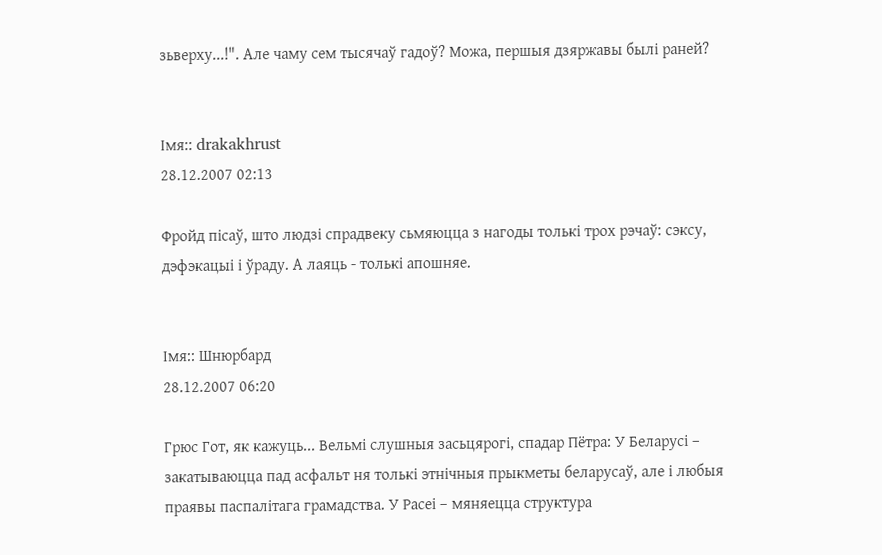зьверху...!". Але чаму сем тысячаў гадоў? Можа, першыя дзяржавы былі раней?


Імя:: drakakhrust
28.12.2007 02:13

Фройд пісаў, што людзі спрадвеку сьмяюцца з нагоды толькі трох рэчаў: сэксу, дэфэкацыі і ўраду. А лаяць - толькі апошняе.


Імя:: Шнюрбард
28.12.2007 06:20

Грюс Гот, як кажуць... Вельмі слушныя засьцярогі, спадар Пётра: У Беларусі – закатываюцца пад асфальт ня толькі этнічныя прыкметы беларусаў, але і любыя праявы паспалітага грамадства. У Расеі – мяняецца структура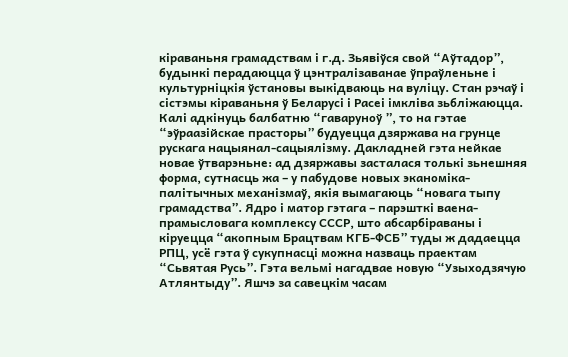кіраваньня грамадствам і г.д. Зьявіўся свой “Аўтадор”, будынкі перадаюцца ў цэнтралізаванае ўпраўленьне і культурніцкія ўстановы выкідваюць на вуліцу. Стан рэчаў і сістэмы кіраваньня ў Беларусі і Расеі імкліва зьбліжаюцца. Калі адкінуць балбатню “гаваруноў ”, то на гэтае “эўраазійскае прасторы” будуецца дзяржава на грунце рускага нацыянал-сацыялізму. Дакладней гэта нейкае новае ўтварэньне: ад дзяржавы засталася толькі зьнешняя форма, сутнасць жа – у пабудове новых эканоміка-палітычных механізмаў, якія вымагаюць “новага тыпу грамадства”. Ядро і матор гэтага – парэшткі ваена-прамысловага комплексу СССР, што абсарбіраваны і кіруецца “акопным Брацтвам КГБ-ФСБ” туды ж дадаецца РПЦ, усё гэта ў сукупнасці можна назваць праектам “Сьвятая Русь”. Гэта вельмі нагадвае новую “Узыходзячую Атлянтыду”. Яшчэ за савецкім часам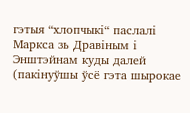гэтыя “хлопчыкі“ паслалі Маркса зь Дравіным і Энштэйнам куды далей (пакінуўшы ўсё гэта шырокае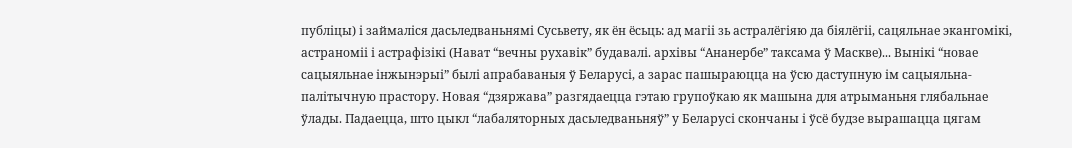публіцы) і займаліся дасьледваньнямі Сусьвету, як ён ёсьць: ад магіі зь астралёгіяю да біялёгіі, сацяльнае экангомікі, астраноміі і астрафізікі (Нават “вечны рухавік” будавалі. архівы “Ананербе” таксама ў Маскве)... Вынікі “новае сацыяльнае інжынэрыі” былі апрабаваныя ў Беларусі, а зарас пашыраюцца на ўсю даступную ім сацыяльна-палітычную прастору. Новая “дзяржава” разгядаецца гэтаю групоўкаю як машына для атрыманьня глябальнае ўлады. Падаецца, што цыкл “лабаляторных дасьледваньняў” у Беларусі скончаны і ўсё будзе вырашацца цягам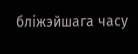бліжэйшага часу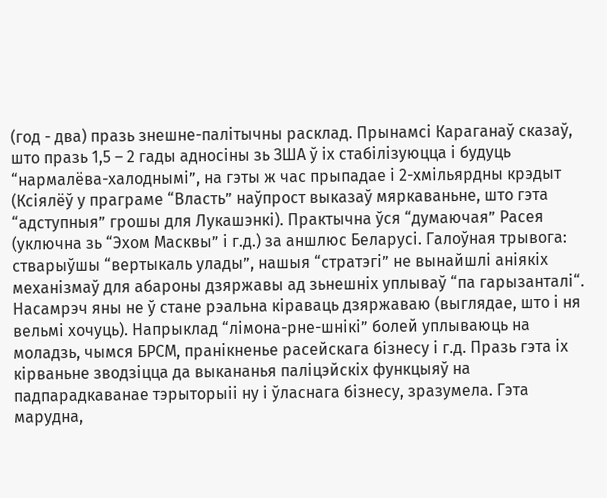(год - два) празь знешне-палітычны расклад. Прынамсі Караганаў сказаў, што празь 1,5 – 2 гады адносіны зь ЗША ў іх стабілізуюцца і будуць “нармалёва-халоднымі”, на гэты ж час прыпадае і 2-хмільярдны крэдыт (Ксіялёў у праграме “Власть” наўпрост выказаў мяркаваньне, што гэта “адступныя” грошы для Лукашэнкі). Практычна ўся “думаючая” Расея (уключна зь “Эхом Масквы” і г.д.) за аншлюс Беларусі. Галоўная трывога: стварыўшы “вертыкаль улады”, нашыя “стратэгі” не вынайшлі аніякіх механізмаў для абароны дзяржавы ад зьнешніх уплываў “па гарызанталі“. Насамрэч яны не ў стане рэальна кіраваць дзяржаваю (выглядае, што і ня вельмі хочуць). Напрыклад “лімона-рне-шнікі” болей уплываюць на моладзь, чымся БРСМ, пранікненье расейскага бізнесу і г.д. Празь гэта іх кірваньне зводзіцца да выкананья паліцэйскіх функцыяў на падпарадкаванае тэрыторыіі ну і ўласнага бізнесу, зразумела. Гэта марудна,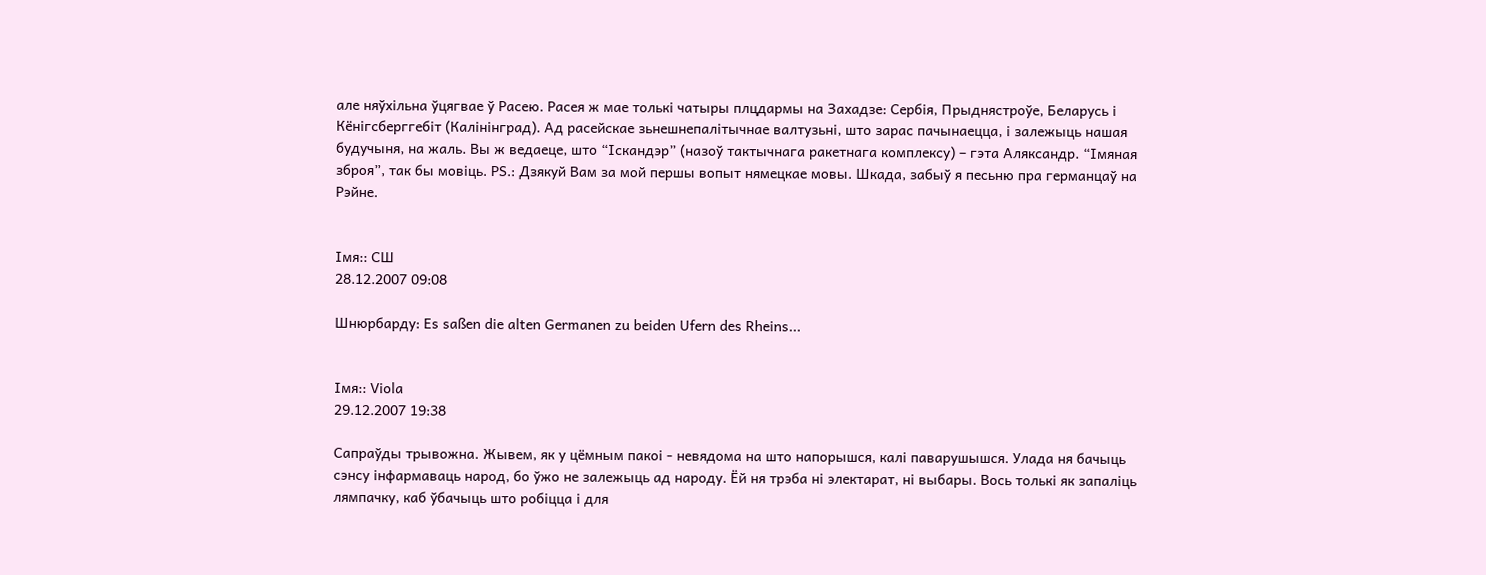але няўхільна ўцягвае ў Расею. Расея ж мае толькі чатыры плцдармы на Захадзе: Сербія, Прыднястроўе, Беларусь і Кёнігсберггебіт (Калінінград). Ад расейскае зьнешнепалітычнае валтузьні, што зарас пачынаецца, і залежыць нашая будучыня, на жаль. Вы ж ведаеце, што “Іскандэр” (назоў тактычнага ракетнага комплексу) – гэта Аляксандр. “Імяная зброя”, так бы мовіць. PS.: Дзякуй Вам за мой першы вопыт нямецкае мовы. Шкада, забыў я песьню пра германцаў на Рэйне.


Імя:: СШ
28.12.2007 09:08

Шнюрбарду: Es saßen die alten Germanen zu beiden Ufern des Rheins...


Імя:: Viola
29.12.2007 19:38

Сапраўды трывожна. Жывем, як у цёмным пакоі - невядома на што напорышся, калі паварушышся. Улада ня бачыць сэнсу інфармаваць народ, бо ўжо не залежыць ад народу. Ёй ня трэба ні электарат, ні выбары. Вось толькі як запаліць лямпачку, каб ўбачыць што робіцца і для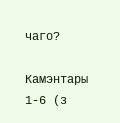чаго?

Камэнтары 1-6 (з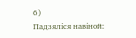6)
Падзяліся навіной: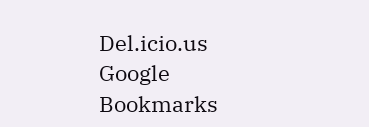Del.icio.us Google Bookmarks